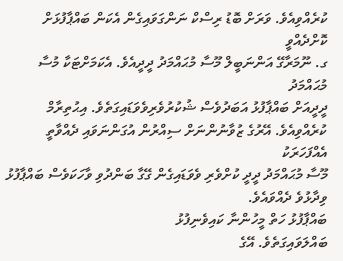ކުރެއްވިއެވެ. ވަރަށް ބޮޑު ރިސްކް ނަންގަވައިގެން އެކަން ބައްޕާފުޅަށް ކޮށްދެއްވީ
ގ. ނޫމަރާގޭ އަންނަބީލް މޫސާ މުޙައްމަދު ދީދީއެވެ. އެކަމަށްޓަކާ މުސާ މުޙައްމަދު
ދީދީއަށް ބައްޕާފުޅު އަބަދުވެސް ޝުކުރުވެރިވެވަޑައިގަތެވެ. އިޙުތިރާމް
ކުރެއްވިއެވެ. އޭރުގެ ޒުވާނުންނަށް ސިއްރުން އުގަންނަވައި ދެއްވާތީ އެއްފަހަރަކު
މޫސާ މުޙައްމަދު ދީދީ ކުށްވެރި ވެވަޑައިގެން ގޭގާ ބަންދުވި ވާހަކަވެސް ބައްޕާފުޅު
ވިދާޅުވެ ދެއްވައެވެ.
ބައްޕާފުޅު ހަތް މީހުންނާ ކައިވެނިފުޅު
ބައްލަވައިގަތެވެ. އޭގެ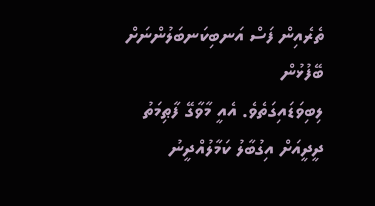ތެރެއިން ފަސް އަނބިކަނބަލުންނަށް ބޭފުޅުން
ލިބިވަޑައިގަތެވެ. އެއީ މާވާގޭ ފާޠިމަތު ދީދީއަށް އިގުބާލު ކަމާލުއްދީނު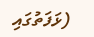(ޅަފަތުގައި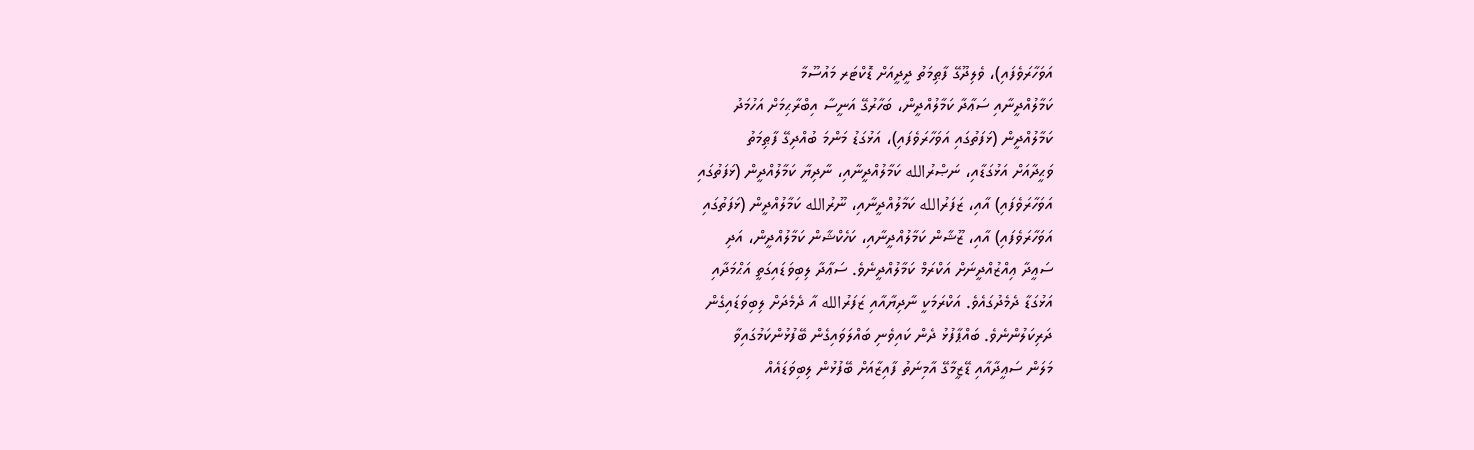އަވަހާރަވެފައި)، ވެލިދޫގޭ ފާޠިމަތު ދީދީއަށް ޑޮކްޓަރ މައުސޫމާ
ކަމާލުއްދީނާއި ސަޢާދާ ކަމާލުއްދީން، ބަހާރުގޭ އަނީސާ އިބްރާޙިމަށް އަހުމަދު
ކަމާލުއްދީން (ޅަފަތުގައި އަވަހާރަވެފައި)، އަޅުގަޑު މަންމަ ބުއްދިގޭ ފާޠިމަތު
ވަޙީދާއަށް އަޅުގަޑާއި، ނަޞްރުالله ކަމާލުއްދީނާއި، ނާދިޔާ ކަމާލުއްދީން (ޅަފަތުގައި
އަވަހާރަވެފައި) އާއި، ޒަފަރުالله ކަމާލުއްދީނާއި، ނޫރުالله ކަމާލުއްދީން (ޅަފަތުގައި
އަވަހާރަވެފައި) އާއި، ޒޫޝާން ކަމާލުއްދީނާއި، ކަހެކްޝާން ކަމާލުއްދީން، އަދި
ސަޢީދާ ޢިއްޒުއްދީނަށް އަކްރަމް ކަމާލުއްދީނެވެ. ސަޢާދާ ލިބިވަޑައިގަތީ އަޙްމަދާއި
އަޅުގަޑާ ދެމެދުގައެވެ. އަކްރަމަކީ ނާދިޔާއާއި ޒަފަރުالله އާ ދެމެދަށް ލިބިވަޑައިގެން
ދަރިކަލުންނެވެ. ބައްޕާފުޅު ދެން ކައިވެނި ބައްލަވައިގެން ބޭފުޅުންކަމުގައިވާ
މަލަން ސަޢީދާއާއި ޑޭޒީމާގޭ އާމިނަތު ފާއިޒާއަށް ބޭފުޅުން ލިބިވަޑައެއް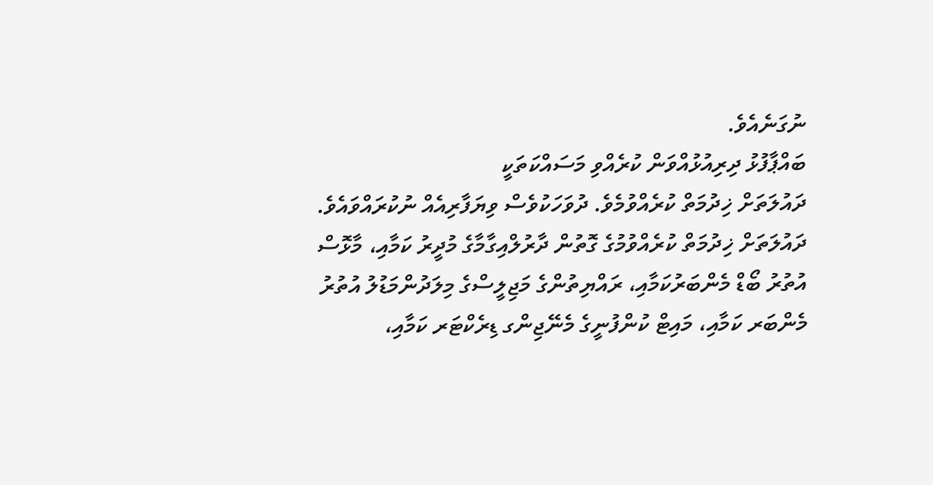ނުގަނެއެވެ.
ބައްޕާފުޅު ދިރިއުޅުއްވަން ކުރެއްވި މަސައްކަތަކީ
ދައުލަތަށް ޚިދުމަތް ކުރެއްވުމެވެ. ދުވަހަކުވެސް ވިޔަފާރިއެއް ނުކުރައްވައެވެ.
ދައުލަތަށް ޚިދުމަތް ކުރެއްވުމުގެ ގޮތުން ދާރުލްއިގާމާގެ މުދީރު ކަމާއި، މާޅޮސް
އުތުރު ބޯޑް މެންބަރުކަމާއި، ރައްޔިތުންގެ މަޖިލީސްގެ މިލަދުންމަޑުލު އުތުރު
މެންބަރ ކަމާއި، މައިޓް ކުންފުނީގެ މެނޭޖިންގ ޑިރެކްޓަރ ކަމާއި،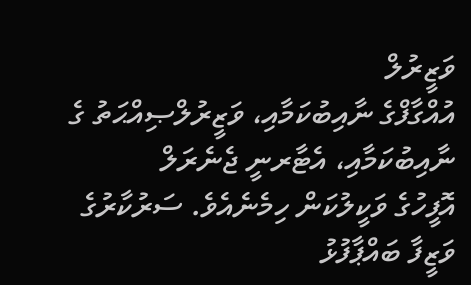ވަޒީރުލް
އުއްގާފްގެ ނާއިބުކަމާއި، ވަޒީރުލްޞިއްޙަތު ގެ ނާއިބުކަމާއި، އެޓާރނީ ޖެނެރަލް
އޮފީހުގެ ވަކީލުކަން ހިމެނެއެވެ. ސަރުކާރުގެ ވަޒީފާ ބައްޕާފުޅު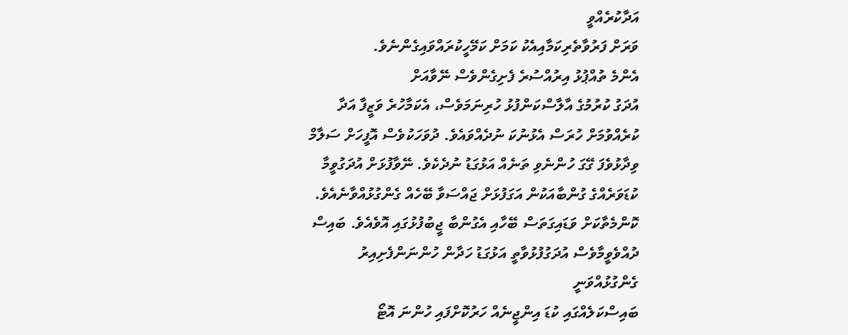އަދާކުރެއްވީ
ވަރަށް ފަރުވާތެރިކަމާއިއެކު ކަމަށް ކަމޭހީކުރައްވައިގެންނެވެ.
އެންމެ ތުއްޕުޅު އިރުއްސުރެ ފެށިގެންވެސް ނޭވާއަށް
އުދަގު ކުރުމުގެ އާލާސްކަންފުޅު ހުރިނަމަވެސް، އެކަމާހުރެ ވަޒީފާ އަދާ
ކުރެއްވުމަށް ހުރަސް އެޅުނުކަ ނުދެއްވައެވެ. ދުވަހަކުވެސް އޮފީހަށް ސަލާމް
ވިދާޅުވެފަ ގޭގަ ހުންނެވި ތަނެއް އަޅުގަޑު ނުދެކެވެ. ނޭވާފުޅަށް އުދަގުވީމާ
ކުޑަވަރެއްގެ ގުންބާއަކުން އަގަފުޅަށް ޖައްސަވާ ބޭހެއް ގެންގުޅުއްވާނެއެވެ.
ކޮންމެތާކަށް ވަޑައިގަތަސް ބޭހާއި އެގުންބާ ޖީބުފުޅުގައި އޮވެއެވެ. ބައިސް
ދުއްވެވީމާވެސް އުދަގުފުޅުވާތީ އަޅުގަޑު ހަދާން ހުންނަންފެށިއިރު ގެންގުޅުއްވަނީ
ބައިސްކަލެއްގައި ކުޑަ އިންޖީނެއް ހަރުކޮށްފައި ހުންނަ އޮޓޯ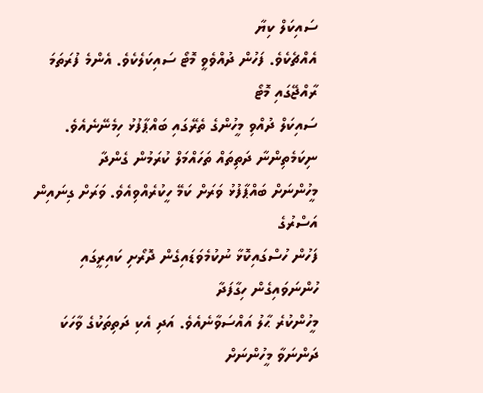ސައިކަލް ކިޔާ
އެއްޗެކެވެ. ފަހުން ދުއްވެވީ މޮޓޯ ސައިކަލެކެވެ. އެންމެ ފުރަތަމަ ރާއްޖޭގައި މޮޓޯ
ސައިކަލް ދުއްވި މީހުންގެ ތެރޭގައި ބައްޕާފުޅު ހިމެނޭނެއެވެ.
ނިކަމެތިންނާ ދަތިތައް ތަހައްމަލް ކުރަމުން ގެންދާ
މީހުންނަށް ބައްޕާފުޅު ވަރަށް ކަމޭ ހީކުރެއްވިއެވެ. ވަރަށް ގިނައިން އަސްރުގެ
ފަހުން ހުސްގައިކޮޅާ ނުކުމެވަޑައިގެން ދޮރޯށި ކައިރީގައި ހުންނަވައިގެން ހިގާފަދާ
މީހުންކުރެ ޙާލު އައްސަވާނެއެވެ. އަދި އެކި ދަތިތަކުގެ ވާހަކަ ދަންނަވާ މީހުންނަށް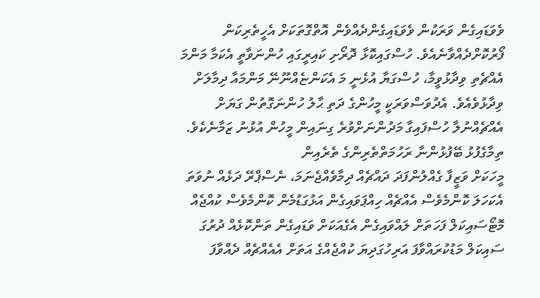ވެވަޑައިގެން ވަރަކުން ވެވަޑައިގެންދެއްވެން އޮތްގޮތަކަށް އެހީތެރިކަން
ފޯރުކޮށްދެއްވާނެއެވެ. ހުސްގައިކޮޅާ ދޮރޯށި ކައިރީގައި ހުންނަވާތީ އެކަމާ މަންމަ
އެއްޗެތި ވިދާޅުވީމާ، ހުސްގަޔާ އުޅެނީ މަ އެކަންޏެއްނޫނޭ މަންމައާ ދިމާލަށް
ވިދާޅުވެއެވެ. އެދުވަސްވަރަކީ މީހުންގެ ދަތި ޙާލު ހުންނަގޮތުން ގަޔަށް
އެއްޗެއްނުލާ ހުސްފައިގާ މަދުންނަށްވުރެ ގިނައިން މީހުން އުޅުނު ޒަމާނެކެވެ.
ތިމާގެފުޅު ބޭފުޅުންނާ ރަހުމަތްތެރިންގެ ތެރެއިން
މީހަކަށް ވަޒީފާ ގެއްލުންފަދަ ދައްޗެއް ދިމާވެއްޖެނަމަ، ނެސްޕްރޭ ދަޅެއް ނުވަތަ
އެކަހަލަ ކޮންމެވެސް އެއްޗެއް ހިއްޕަވައިގެން އަޅުގަޑުމެން ކޮންމެވެސް ކުއްޖެއް
މޮޓޯސައިކަލް ފަހަތަށް ލައްވައިގެން އެގެއަކަށް ވަޑައިގެން ތަންކޮޅެއް ދުރުގަ
ސައިކަލް މަޑުކުރައްވާފަ އަރިހުގަދިޔަ ކުއްޖެއްގެ އަތަށް އެއެއްޗެއް ދެއްވާފަ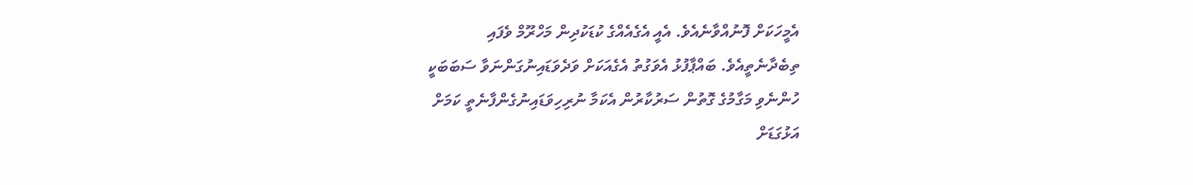އެމީހަކަށް ފޮނުއްވާނެއެވެ. އެއީ އެގެއެއްގެ ކުޑަކުދިން މަހްރޫމް ވެފައި
ތިބެދާނެތީއެވެ. ބައްޕާފުޅު އެވަގުތު އެގެއަކަށް ވަދެވަޑައިނުގަންނަވާ ސަބަބަކީ
ހުންނެވި މަގާމުގެ ގޮތުން ސަރުކާރުން އެކަމާ ނުރިހިވަޑައިނުގެންފާނެތީ ކަމަށް
އަޅުގަޑަށް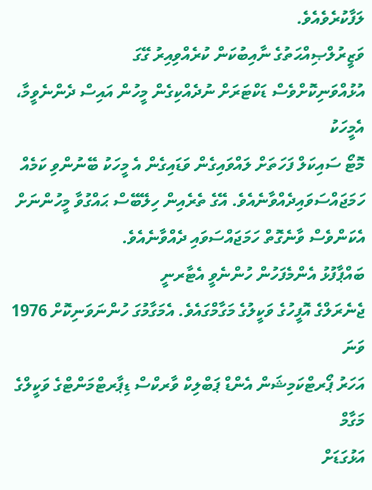ލަފާކުރެވެއެވެ.
ވަޒީރުލްޞިއްޙަތުގެ ނާއިބުކަން ކުރެއްވިއިރު ގޭގަ
އުޅުއްވަނިކޮށްވެސް ޑަކްޓަރަށް ނުދެއްކިގެން މީހުން އައިސް ދެންނެވީމާ، އެމީހަކު
މޮޓޯ ސައިކަލް ފަހަތަށް ލައްވައިގެން ވަޑައިގެން އެ މީހަކު ބޭނުންވި ކަމެއް
ހަމަޖައްސަވައިދެއްވާނެއެވެ. އޭގެ ތެރެއިން ހިލޭބޭސް ޙައްގުވާ މީހުންނަށް
އެކަންވެސް ވާނެގޮތް ހަމަޖައްސަވައި ދެއްވާނެއެވެ.
ބައްޕާފުޅު އެންމެފަހުން ހުންނެވީ އެޓާރނީ
ޖެނެރަލްގެ އޮފީހުގެ ވަކީލުގެ މަގާމްގައެވެ. އެމަގާމުގަ ހުންނަވަނިކޮށް 1976 ވަނަ
އަހަރު ޕޯރޓްކަމިޝަން އެންޑް ޕަބްލިކް ވާރކްސް ޑިޕާރޓްމަންޓްގެ ވަކީލްގެ މަގާމް
އަޅުގަޑަށް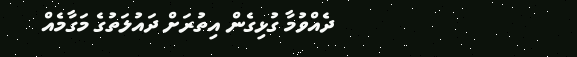ދެއްވުމާ ގުޅިގެން އިތުރަށް ދައުލަތުގެ މަގާމެއް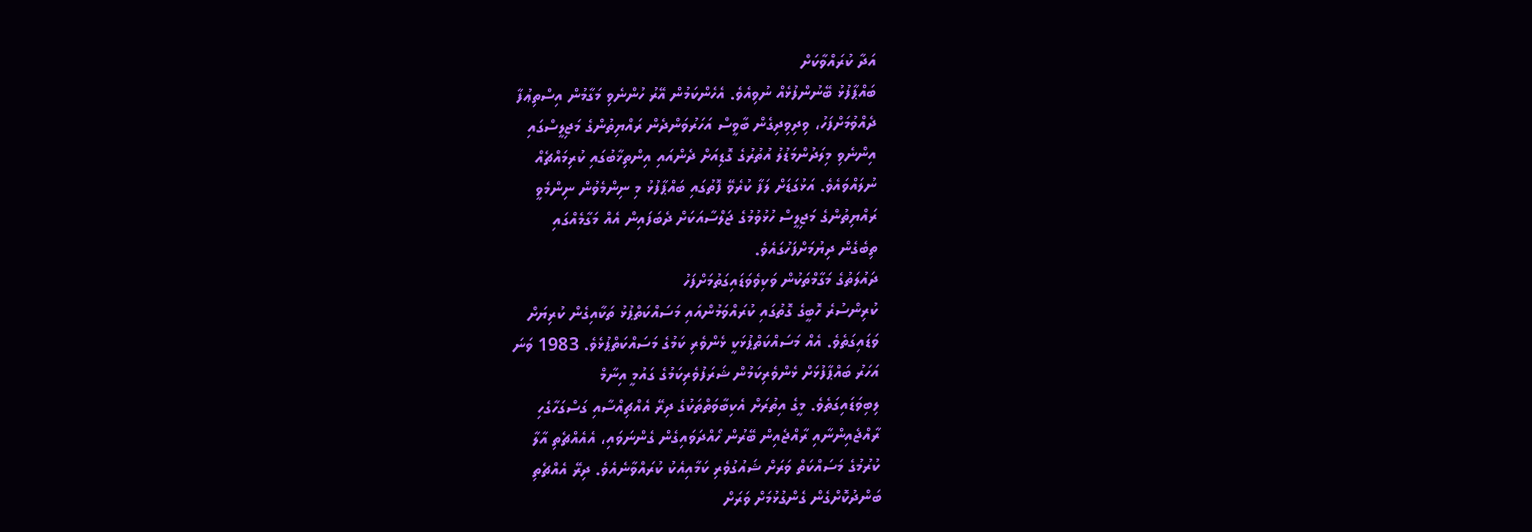އަދާ ކުރައްވާކަށް
ބައްޕާފުޅު ބޭނުންފުޅެއް ނުވިއެވެ. އެހެންކަމުން އޭރު ހުންނެވި މަގާމުން އިސްތިޢުފާ
ދެއްވުމަށްފަހު، ވިދިވިދިގެން ބާވީސް އަހަރުވަންދެން ރައްޔިތުންގެ މަޖިލީސްގައި
އިންނެވި މިލަދުންމަޑުލު އުތުރުގެ ގޮޑިއަށް ދެންއައި އިންތިޚާބުގައި ކުރިމައްޗެއް
ނުލައްވައެވެ. އަޅުގަޑަށް ލަފާ ކުރެވޭ ފޮތުގައި ބައްޕާފުޅު މި ނިންމެވުން ނިންމެވީ
ރައްޔިތުންގެ މަޖިލީސް ހުޅުވުމުގެ ޖަލްސާއަކަށް ދެބަފައިން އެއް މަގާމެއްގައި
ތިބެގެން ދިޔުމަށްފަހުގައެވެ.
ދައުލަތުގެ މަގާމްތަކުން ވަކިވެވަޑައިގަތުމަށްފަހު
ކުރިންސުރެ ހޮބީގެ ގޮތުގައި ކުރައްވަމުންއައި މަސައްކަތްޕުޅު ތަކާއިގެން ކުރިޔަށް
ވަޑައިގަތެވެ. އެއް މަސައްކަތްޕުޅަކީ ޅެންވެރި ކަމުގެ މަސައްކަތްޕުޅެވެ. 1983 ވަނަ
އަހަރު ބައްޕާފުޅަށް ޅެންވެރިކަމުން ޝަރަފުވެރިކަމުގެ ގައުމީ އިނާމް
ލިބިވަޑައިގަތެވެ. މީގެ އިތުރަށް އެކިބާވަތްތަކުގެ ދިރޭ އެއްޗިއްސާއި ގަސްގަހާގެހި
ރާއްޖެއިންނާއި ރާއްޖެއިން ބޭރުން ހޯއްދަވައިގެން ގެންނަވައި، އެއެއްޗެތި އާލާ
ކުރުމުގެ މަސައްކަތް ވަރަށް ޝައުގުވެރި ކަމާއިއެކު ކުރައްވާނެއެވެ. ދިރޭ އެއްޗެތި
ބަންދުކޮށްގެން ގެންގުޅުމަށް ވަރަށް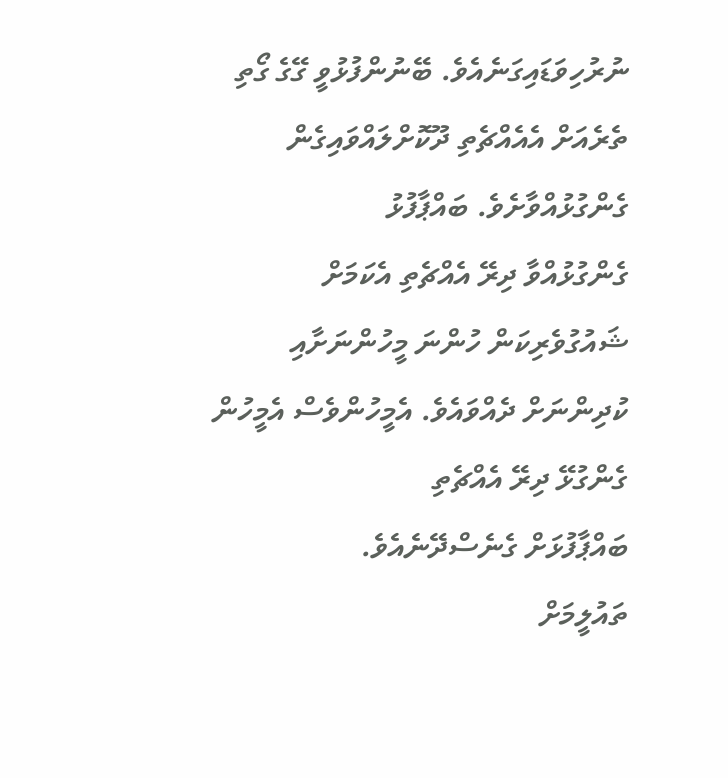ނުރުހިވަޑައިގަނެއެވެ. ބޭނުންފުޅުވީ ގޭގެ ގޯތި
ތެރެއަށް އެއެއްޗެތި ދޫކޮށްލައްވައިގެން ގެންގުޅުއްވާށެވެ. ބައްޕާފުޅު
ގެންގުޅުއްވާ ދިރޭ އެއްޗެތި އެކަމަށް ޝައުގުވެރިކަން ހުންނަ މީހުންނަށާއި
ކުދިންނަށް ދެއްވައެވެ. އެމީހުންވެސް އެމީހުން ގެންގުޅޭ ދިރޭ އެއްޗެތި
ބައްޕާފުޅަށް ގެނެސްދޭނެއެވެ.
ތައުލީމަށް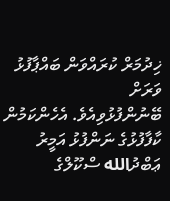ޚިދުމަރް ކުރައްވަން ބައްޕާފުޅު ވަރަށް
ބޭނުންފުޅުވިއެވެ. އެހެންކަމުން ކާފާފުޅުގެ ނަންފުޅު އަމީރު ޢަބްދުالله ސްކޫލްގެ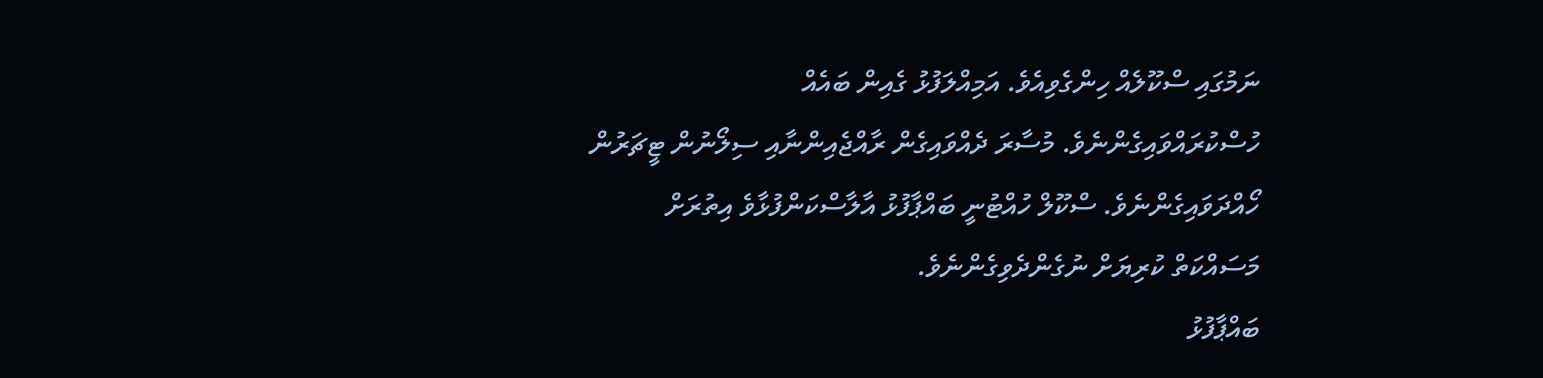ނަމުގައި ސްކޫލެއް ހިންގެވިއެވެ. އަމިއްލަފުޅު ގެއިން ބައެއް
ހުސްކުރައްވައިގެންނެވެ. މުސާރަ ދެއްވައިގެން ރާއްޖެއިންނާއި ސިލޯނުން ޓީޗަރުން
ހޯއްދަވައިގެންނެވެ. ސްކޫލް ހުއްޓުނީ ބައްޕާފުޅު އާލާސްކަންފުޅާވެ އިތުރަށް
މަސައްކަތް ކުރިޔަށް ނުގެންދެވިގެންނެވެ.
ބައްޕާފުޅު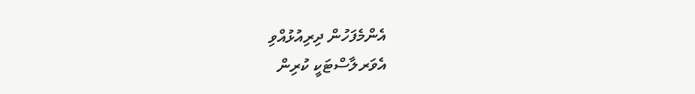އެންމެފަހުން ދިރިއުޅުއްވި
އެވަރލާސްޓަކީ ކުރިން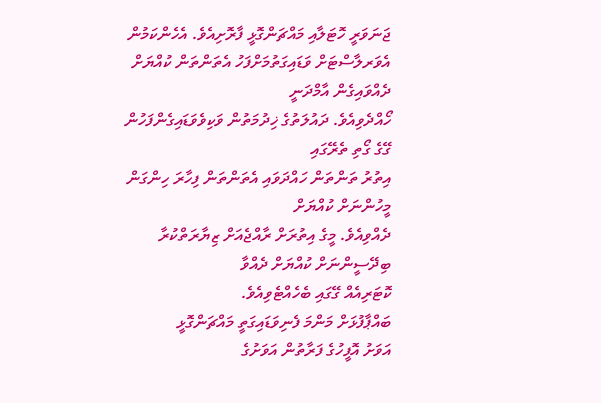ޖަނަވަރީ ހޮޓަލާއި މައްޗަންގޮޅީ ފާރޮށިއެވެ. އެހެންކަމުން
އެވަރލާސްޓަށް ވަޑައިގަތުމަށްފަހު އެތަންތަން ކުއްޔަށް ދެއްވައިގެން އާމްދަނީ
ހޯއްދެވިއެވެ. ދައުލަތުގެ ޚިދުމަތުން ވަކިވެވަޑައިގެންފަހުން ގޭގެ ގޯތި ތެރޭގައި
އިތުރު ތަންތަން ހައްދަވައި އެތަންތަން ފިހާރަ ހިންގަން މީހުންނަށް ކުއްޔަށް
ދެއްވިއެވެ. މީގެ އިތުރަށް ރާއްޖެއަށް ޒިޔާރަތްކުރާ ބިދޭސީންނަށް ކުއްޔަށް ދެއްވާ
ކޮޓަރިއެއް ގޭގައި ބެހެއްޓެވިއެވެ.
ބައްޕާފުޅަށް މަންމަ ފެނިވަޑައިގަތީ މައްޗަންގޮޅީ
އަވަށު އޮފީހުގެ ފަރާތުން އަވަށުގެ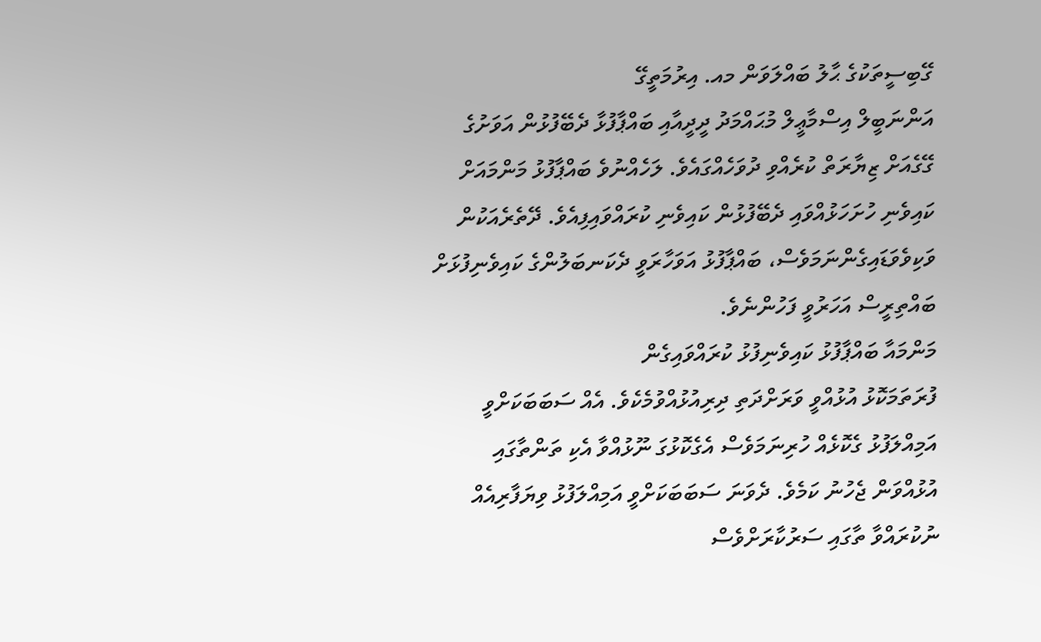ގޭބިސީތަކުގެ ޙާލު ބައްލަވަން މއ. އިރުމަތީގޭ
އަންނަބީލް އިސްމާޢީލް މުޙައްމަދު ދީދީއާއި ބައްޕާފުޅާ ދެބޭފުޅުން އަވަށުގެ
ގޭގެއަށް ޒިޔާރަތް ކުރެއްވި ދުވަހެއްގައެވެ. ލަހެއްނުވެ ބައްޕާފުޅު މަންމައަށް
ކައިވެނި ހުށަހަޅުއްވައި ދެބޭފުޅުން ކައިވެނި ކުރައްވައިފިއެވެ. ދޭތެރެއަކުން
ވަކިވެވަޑައިގެންނަމަވެސް، ބައްޕާފުޅު އަވަހާރަވީ ދެކަނބަލުންގެ ކައިވެނިފުޅަށް
ބައްތިރީސް އަހަރުވީ ފަހުންނެވެ.
މަންމައާ ބައްޕާފުޅު ކައިވެނިފުޅު ކުރައްވައިގެން
ފުރަތަމަކޮޅު އުޅުއްވީ ވަރަށްދަތި ދިރިއުޅުއްވުމެކެވެ. އެއް ސަބަބަކަށްވީ
އަމިއްލަފުޅު ގެކޮޅެއް ހުރިނަމަވެސް އެގެކޮޅުގަ ނޫޅުއްވާ އެކި ތަންތާގައި
އުޅުއްވަން ޖެހުނު ކަމެވެ. ދެވަނަ ސަބަބަކަށްވީ އަމިއްލަފުޅު ވިޔަފާރިއެއް
ނުކުރައްވާ ތާގައި ސަރުކާރަށްވެސް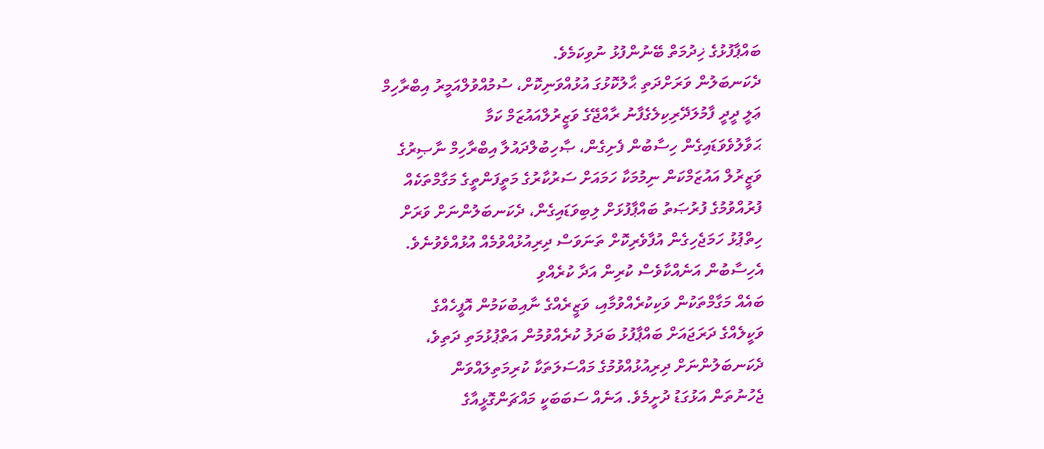ބައްޕާފުޅުގެ ޚިދުމަތް ބޭނުންފުޅު ނުވިކަމެވެ.
ދެކަނބަލުން ވަރަށްދަތި ޙާލުކޮޅުގަ އުޅުއްވަނިކޮށް، ސުމުއްވުލްއަމީރު އިބްރާހިމް
ޢަލީ ދީދީ ފާމުލަދޭރިކިލެގެފާނު ރާއްޖޭގެ ވަޒީރުލްއައުޒަމް ކަމާ
ޙަވާލުވެވަޑައިގެން ހިސާބުން ފެށިގެން، ޞާހިބުލްދައުލާ އިބްރާހިމް ނާޞިރުގެ
ވަޒީރުލް އައުޒަމްކަން ނިމުމަކާ ހަމައަށް ސަރުކާރުގެ މަތީފަންތީގެ މަގާމްތަކެއް
ފުރުއްވުމުގެ ފުރުޞަތު ބައްޕާފުޅަށް ލިބިވަޑައިގެން، ދެކަނބަލުންނަށް ވަރަށް
ހިތްޕުޅު ހަމަޖެހިގެން އުފާވެރިކޮށް ތަނަވަސް ދިރިއުޅުއްވުމެއް އުޅުއްވެވުނެވެ.
އެހިސާބުން އަނެއްކާވެސް ކުރިން އަދާ ކުރެއްވި
ބައެއް މަގާމްތަކުން ވަކިކުރެއްވުމާއި، ވަޒީރެއްގެ ނާއިބުކަމުން އޮފީހެއްގެ
ވަކީލެއްގެ ދަރަޖައަށް ބައްޕާފުޅު ބަދަލު ކުރެއްވުމުން އަތްޕުޅުމަތި ދަތިވެ،
ދެކަނބަލުންނަށް ދިރިއުޅުއްވުމުގެ މައްސަލަތަކާ ކުރިމަތިލައްވަން
ޖެހުނުތަން އަޅުގަޑު ދުށީމެވެ. އަނެއް ސަބަބަކީ މައްޗަންގޮޅީއާގެ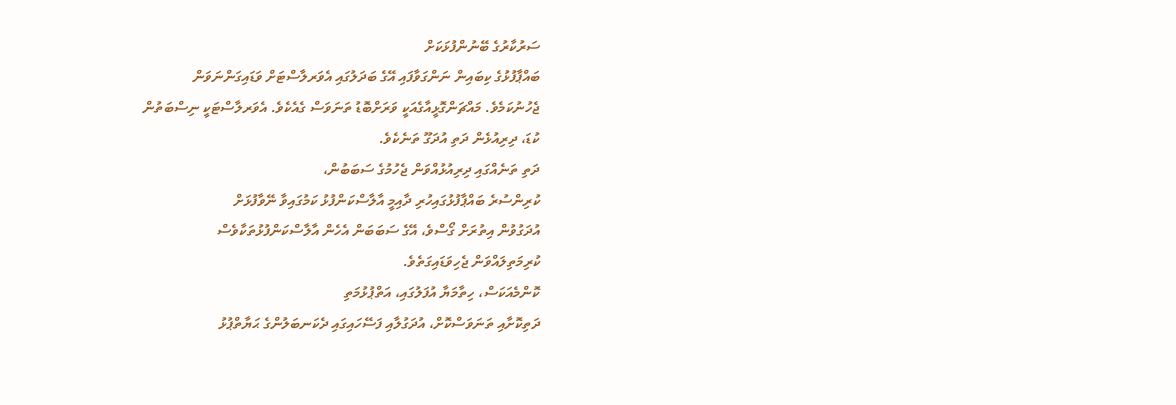ސަރުކާރުގެ ބޭނުންފުޅަކަށް
ބައްޕާފުޅުގެ ކިބައިން ނަންގަވާފައި އޭގެ ބަދަލުގައި އެވަރލާސްޓަށް ވަޑައިގަންނަވަން
ޖެހުނުކަމެވެ. މައްޗަންގޮޅީއާގެއަކީ ވަރަށްބޮޑު ތަނަވަސް ގެއެކެވެ. އެވަރލާސްޓަކީ ނިސްބަތުން
ކުޑަ، ދިރިއުޅެން ދަތި އުދަގޫ ތަނެކެވެ.
ދަތި ތަނެއްގައި ދިރިއުޅުއްވަން ޖެހުމުގެ ސަބަބުން،
ކުރިންސުރެ ބައްޕާފުޅުގައިހުރި ދާއިމީ އާލާސްކަންފުޅު ކަމުގައިވާ ނޭވާފުޅަށް
އުދަގުވުން އިތުރަށް ގޯސްވެ، އޭގެ ސަބަބަން އެހެން އާލާސްކަންފުޅުތަކާވެސް
ކުރިމަތިލައްވަން ޖެހިވަޑައިގަތެވެ.
ކޮންމެއަކަސް، ހިތާމަޔާ އުފަލުގައި، އަތްޕުޅުމަތި
ދަތިކޮށާއި ތަނަވަސްކޮށް، އުދަގުލާއި ފަސޭހައިގައި ދެކަނބަލުންގެ ޙަޔާތްޕުޅު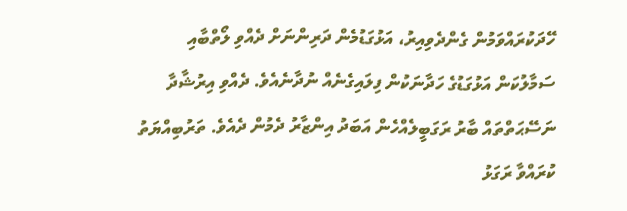ހޭދަކުރައްވަމުން ގެންދެވިއިރު، އަޅުގަޑުމެން ދަރިންނަށް ދެއްވި ލޯތްބާއި
ސަމާލުކަން އަޅުގަޑުގެ ހަދާނަކުން ފިލައިގެނެއް ނުދާނެއެވެ. ދެއްވި އިރުޝާދާ
ނަސޭޙަތްތައް ބާރު ރަގަބީލެއްހެން އަބަދު އިންޒާރު ދެމުން ދެއެވެ. ތަރުބިއްޔަތު
ކުރައްވާ ރަގަޅު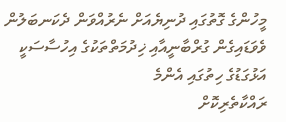މީހުންގެ ގޮތުގައި ދުނިޔެއަށް ނެރުއްވަން ދެކަނބަލުން
ވެވަޑައިގެން ގުރްބާނީއާއި ޚިދުމަތްތަކުގެ އިހުސާސަކީ އަޅުގަޑުގެ ހިތުގައި އެންމެ
ރައްކާތެރިކޮށް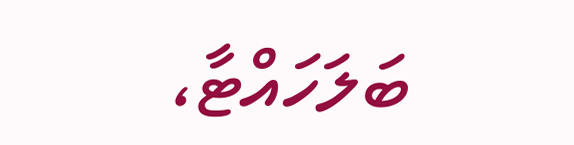ބަލަހައްޓާ،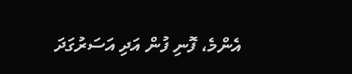އެންމެ، ފޮނި ފުން އަދި އަސަރުގަދަ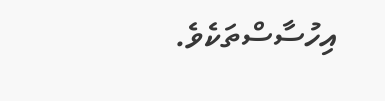އިހުސާސްތަކެވެ.